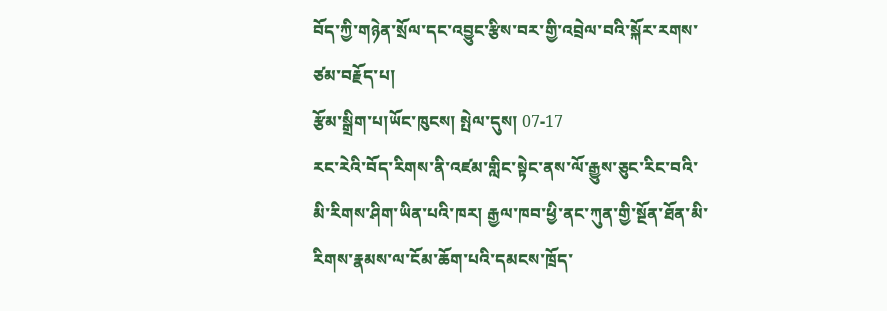བོད་ཀྱི་གཉེན་སྲོལ་དང་འབྱུང་རྩིས་བར་གྱི་འབྲེལ་བའི་སྐོར་རགས་ཙམ་བརྗོད་པ།
རྩོམ་སྒྲིག་པ།ཡོང་ཁུངས། སྤེལ་དུས། 07-17
རང་རེའི་བོད་རིགས་ནི་འཛམ་གླིང་སྟེང་ནས་ལོ་རྒྱུས་ཅུང་རིང་བའི་མི་རིགས་ཤིག་ཡིན་པའི་ཁར། རྒྱལ་ཁབ་ཕྱི་ནང་ཀུན་གྱི་སྔོན་ཐོན་མི་རིགས་རྣམས་ལ་ངོམ་ཆོག་པའི་དམངས་ཁྲོད་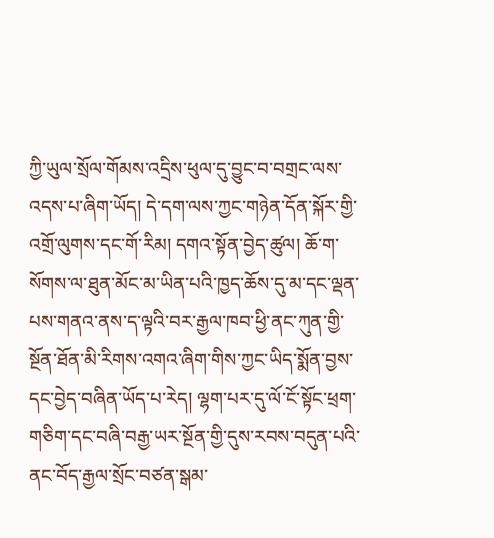ཀྱི་ཡུལ་སྲོལ་གོམས་འདྲིས་ཕུལ་དུ་བྱུང་བ་བགྲང་ལས་འདས་པ་ཞིག་ཡོད། དེ་དག་ལས་ཀྱང་གཉེན་དོན་སྐོར་གྱི་འགྲོ་ལུགས་དང་གོ་རིམ། དགའ་སྟོན་བྱེད་ཚུལ། ཆོ་ག་སོགས་ལ་ཐུན་མོང་མ་ཡིན་པའི་ཁྱད་ཆོས་དུ་མ་དང་ལྡན་པས་གནའ་ནས་ད་ལྟའི་བར་རྒྱལ་ཁབ་ཕྱི་ནང་ཀུན་གྱི་སྔོན་ཐོན་མི་རིགས་འགའ་ཞིག་གིས་ཀྱང་ཡིད་སྨོན་བྱས་དང་བྱེད་བཞིན་ཡོད་པ་རེད། ལྷག་པར་དུ་ལོ་ངོ་སྟོང་ཕྲག་གཅིག་དང་བཞི་བརྒྱ་ཡར་སྔོན་གྱི་དུས་རབས་བདུན་པའི་ནང་བོད་རྒྱལ་སྲོང་བཙན་སྒམ་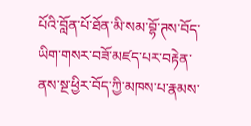པོའི་བློན་པོ་ཐོན་མི་སམ་བྷོ་ཊས་བོད་ཡིག་གསར་བཟོ་མཛད་པར་བརྟེན་ནས་སྔ་ཕྱིར་བོད་ཀྱི་མཁས་པ་རྣམས་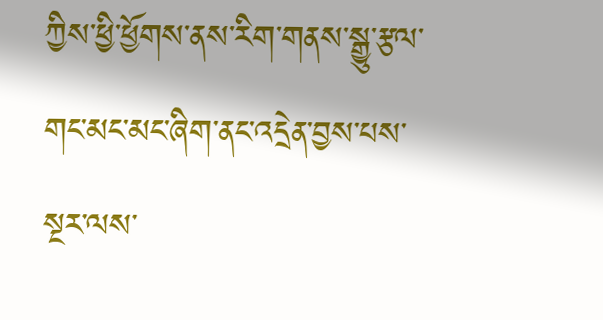ཀྱིས་ཕྱི་ཕྱོགས་ནས་རིག་གནས་སྒྱུ་རྩལ་གང་མང་མང་ཞིག་ནང་འདྲེན་བྱས་པས་སྔར་ལས་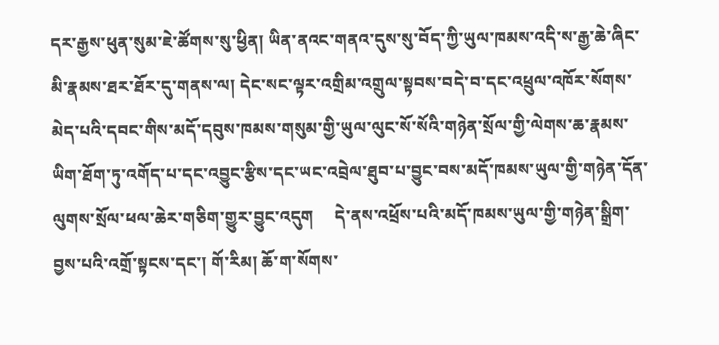དར་རྒྱས་ཕུན་སུམ་ཇེ་ཚོགས་སུ་ཕྱིན། ཡིན་ནའང་གནའ་དུས་སུ་བོད་ཀྱི་ཡུལ་ཁམས་འདི་ས་རྒྱ་ཆེ་ཞིང་མི་རྣམས་ཐར་ཐོར་དུ་གནས་ལ། དེང་སང་ལྟར་འགྲིམ་འགྲུལ་སྟབས་བདེ་བ་དང་འཕྲུལ་འཁོར་སོགས་མེད་པའི་དབང་གིས་མདོ་དབུས་ཁམས་གསུམ་གྱི་ཡུལ་ལུང་སོ་སོའི་གཉེན་སྲོལ་གྱི་ལེགས་ཆ་རྣམས་ཡིག་ཐོག་ཏུ་འགོད་པ་དང་འབྱུང་རྩིས་དང་ཡང་འབྲེལ་ཐུབ་པ་བྱུང་བས་མདོ་ཁམས་ཡུལ་གྱི་གཉེན་དོན་ལུགས་སྲོལ་ཕལ་ཆེར་གཅིག་གྱུར་བྱུང་འདུག     དེ་ནས་འཕྲོས་པའི་མདོ་ཁམས་ཡུལ་གྱི་གཉེན་སྒྲིག་བྱས་པའི་འགྲོ་སྟངས་དང་། གོ་རིམ། ཆོ་ག་སོགས་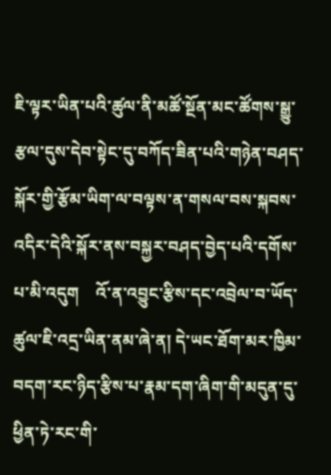ཇི་ལྟར་ཡིན་པའི་ཚུལ་ནི་མཚོ་སྔོན་མང་ཚོགས་སྒྱུ་རྩལ་དུས་དེབ་སྟེང་དུ་བཀོད་ཟིན་པའི་གཉེན་བཤད་སྐོར་གྱི་རྩོམ་ཡིག་ལ་བལྟས་ན་གསལ་བས་སྐབས་འདིར་དེའི་སྐོར་ནས་བསྐྱར་བཤད་བྱེད་པའི་དགོས་པ་མི་འདུག    འོ་ན་འབྱུང་རྩིས་དང་འབྲེལ་བ་ཡོད་ཚུལ་ཇི་འདྲ་ཡིན་ནམ་ཞེ་ན། དེ་ཡང་ཐོག་མར་ཁྱིམ་བདག་རང་ཉིད་རྩིས་པ་རྣམ་དག་ཞིག་གི་མདུན་དུ་ཕྱིན་ཏེ་རང་གི་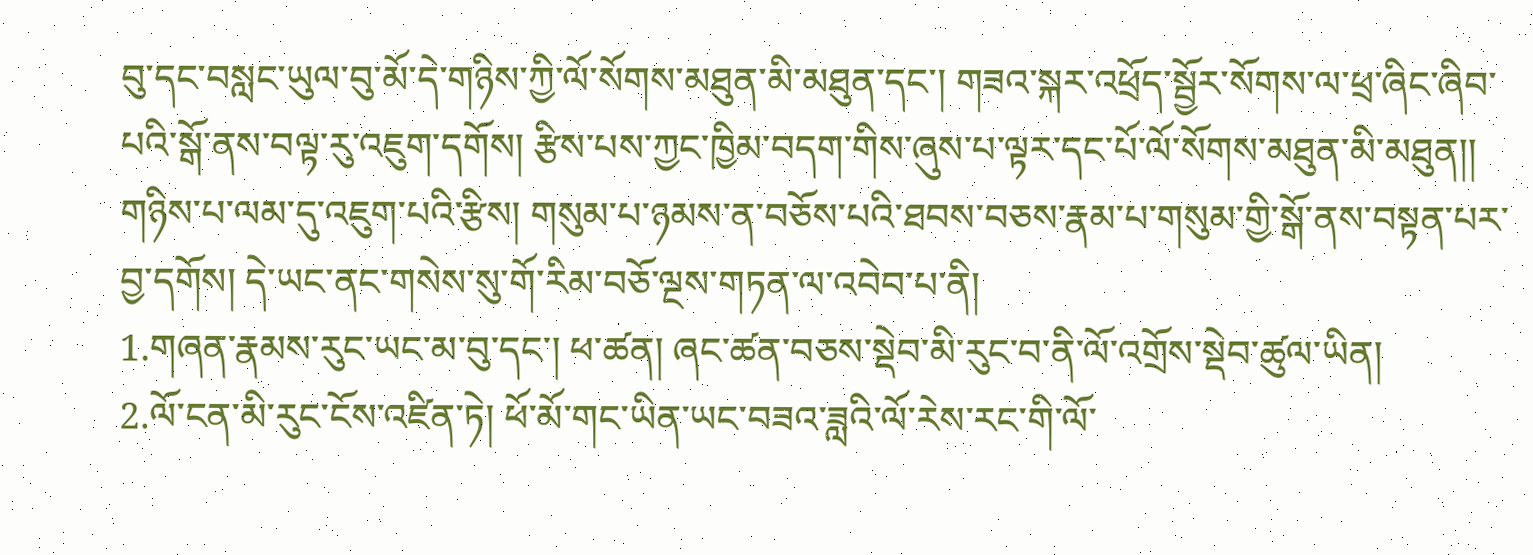བུ་དང་བསླང་ཡུལ་བུ་མོ་དེ་གཉིས་ཀྱི་ལོ་སོགས་མཐུན་མི་མཐུན་དང་། གཟའ་སྐར་འཕྲོད་སྦྱོར་སོགས་ལ་ཕྲ་ཞིང་ཞིབ་པའི་སྒོ་ནས་བལྟ་རུ་འཇུག་དགོས། རྩིས་པས་ཀྱང་ཁྱིམ་བདག་གིས་ཞུས་པ་ལྟར་དང་པོ་ལོ་སོགས་མཐུན་མི་མཐུན།། གཉིས་པ་ལམ་དུ་འཇུག་པའི་རྩིས། གསུམ་པ་ཉམས་ན་བཅོས་པའི་ཐབས་བཅས་རྣམ་པ་གསུམ་གྱི་སྒོ་ནས་བསྟན་པར་བྱ་དགོས། དེ་ཡང་ནང་གསེས་སུ་གོ་རིམ་བཅོ་ལྔས་གཏན་ལ་འབེབ་པ་ནི།
1.གཞན་རྣམས་རུང་ཡང་མ་བུ་དང་། ཕ་ཚན། ཞང་ཚན་བཅས་སྡེབ་མི་རུང་བ་ནི་ལོ་འགྲོས་སྡེབ་ཚུལ་ཡིན།
2.ལོ་ངན་མི་རུང་ངོས་འཛིན་ཏེ། ཕོ་མོ་གང་ཡིན་ཡང་བཟའ་ཟླའི་ལོ་རེས་རང་གི་ལོ་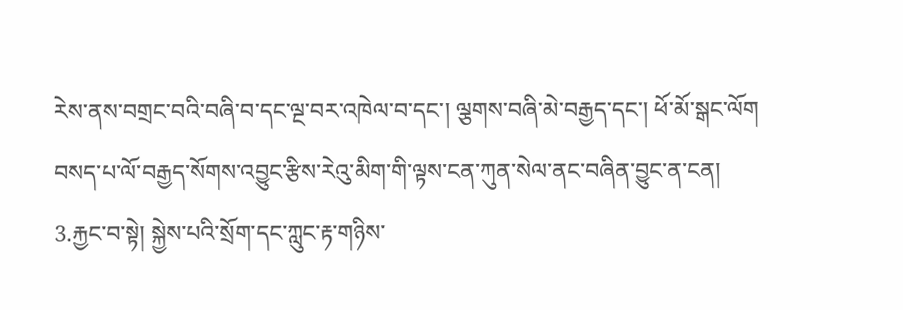རེས་ནས་བགྲང་བའི་བཞི་བ་དང་ལྔ་བར་འཁེལ་བ་དང་། ལྕགས་བཞི་མེ་བརྒྱད་དང་། ཕོ་མོ་སྒང་ལོག   བསད་པ་ལོ་བརྒྱད་སོགས་འབྱུང་རྩིས་རེའུ་མིག་གི་ལྟས་ངན་ཀུན་སེལ་ནང་བཞིན་བྱུང་ན་ངན།
3.རྐྱང་བ་སྟེ། སྐྱེས་པའི་སྲོག་དང་ཀླུང་རྟ་གཉིས་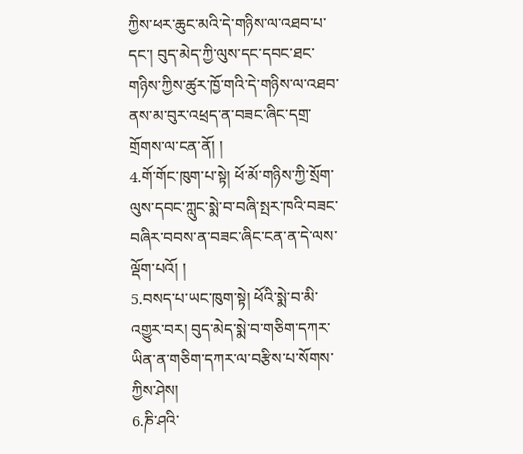ཀྱིས་ཕར་ཆུང་མའི་དེ་གཉིས་ལ་འཐབ་པ་དང་། བུད་མེད་ཀྱི་ལུས་དང་དབང་ཐང་གཉིས་ཀྱིས་ཚུར་ཁྱོ་གའི་དེ་གཉིས་ལ་འཐབ་ནས་མ་བུར་འཕྲད་ན་བཟང་ཞིང་དགྲ་གྲོགས་ལ་ངན་ནོ། །
4.གོ་གོང་ཁུག་པ་སྟེ། ཕོ་མོ་གཉིས་ཀྱི་སྲོག་ལུས་དབང་ཀླུང་སྨེ་བ་བཞི་སྤར་ཁའི་བཟང་བཞིར་བབས་ན་བཟང་ཞིང་ངན་ན་དེ་ལས་ལྡོག་པའོ། །
5.བསད་པ་ཡང་ཁུག་སྟེ། ཕོའི་སྨེ་བ་མི་འགྱུར་བར། བུད་མེད་སྨེ་བ་གཅིག་དཀར་ཡིན་ན་གཅིག་དཀར་ལ་བརྩིས་པ་སོགས་ཀྱིས་ཤེས།
6.ཎི་ཤའི་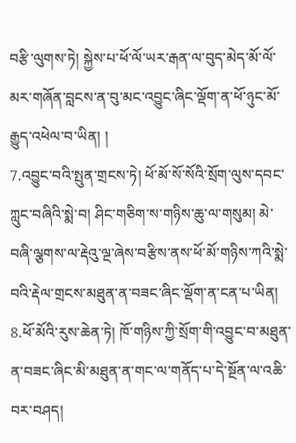བརྩི་ལུགས་ཏེ། སྐྱེས་པ་ཕོ་ལོ་ཡར་རྒན་ལ་བུད་མེད་མོ་ལོ་མར་གཞོན་བླངས་ན་བུ་མང་འབྱུང་ཞིང་ལྡོག་ན་ཕོ་ཉུང་མོ་རྒྱུད་འཕེལ་བ་ཡིན། །
7.འབྱུང་བའི་སྤུན་གྲངས་ཏེ། ཕོ་མོ་སོ་སོའི་སྲོག་ལུས་དབང་ཀླུང་བཞིའི་སྨེ་བ། ཤིང་གཅིག་ས་གཉིས་ཆུ་ལ་གསུམ། མེ་བཞི་ལྕགས་ལ་རྡེའུ་ལྔ་ཞེས་བརྩིས་ནས་ཕོ་མོ་གཉིས་ཀའི་སྨེ་བའི་རྡེལ་གྲངས་མཐུན་ན་བཟང་ཞིང་ལྡོག་ན་ངན་པ་ཡིན།
8.ཕོ་མོའི་རུས་ཆེན་ཏེ། ཁོ་གཉིས་ཀྱི་སྲོག་གི་འབྱུང་བ་མཐུན་ན་བཟང་ཞིང་མི་མཐུན་ན་གང་ལ་གནོད་པ་དེ་སྔོན་ལ་འཆི་བར་བཤད།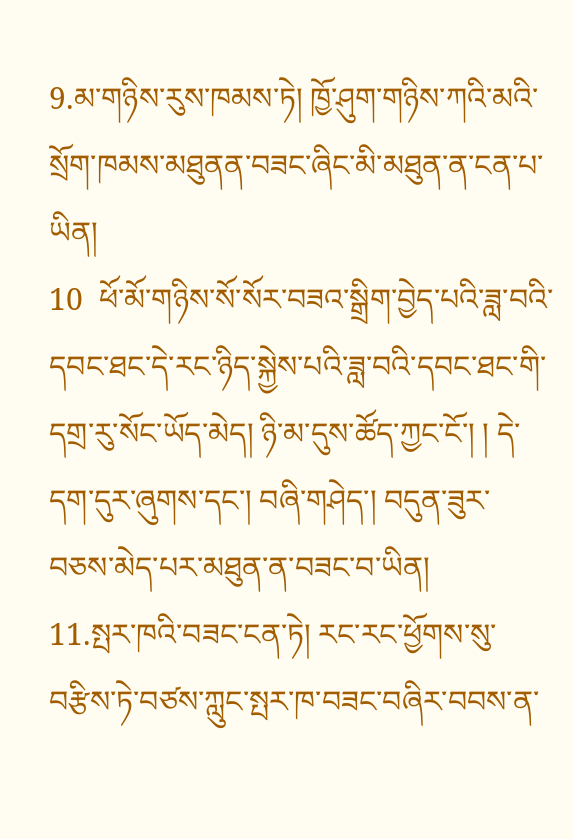9.མ་གཉིས་རུས་ཁམས་ཏེ། ཁྱོ་ཤུག་གཉིས་ཀའི་མའི་སྲོག་ཁམས་མཐུནན་བཟང་ཞིང་མི་མཐུན་ན་ངན་པ་ཡིན།
10  ཕོ་མོ་གཉིས་སོ་སོར་བཟའ་སྒྲིག་བྱེད་པའི་ཟླ་བའི་དབང་ཐང་དེ་རང་ཉིད་སྐྱེས་པའི་ཟླ་བའི་དབང་ཐང་གི་དགྲ་རུ་སོང་ཡོད་མེད། ཉི་མ་དུས་ཚོད་ཀྱང་ངོ་། ། དེ་དག་དུར་ཞུགས་དང་། བཞི་གཤེད་། བདུན་ཟུར་བཅས་མེད་པར་མཐུན་ན་བཟང་བ་ཡིན།
11.སྤར་ཁའི་བཟང་ངན་ཏེ། རང་རང་ཕྱོགས་སུ་བརྩིས་ཏེ་བཙས་ཀླུང་སྤར་ཁ་བཟང་བཞིར་བབས་ན་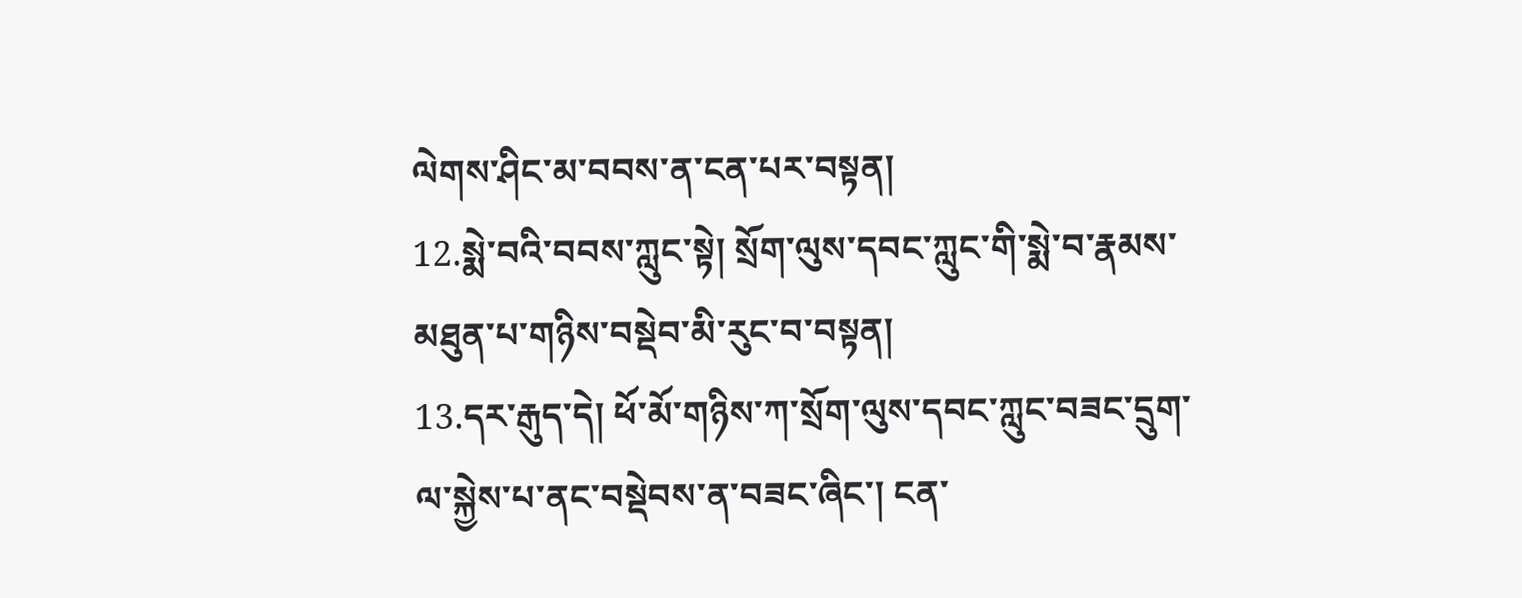ལེགས་ཤིང་མ་བབས་ན་ངན་པར་བསྟན།
12.སྨེ་བའི་བབས་ཀླུང་སྟེ། སྲོག་ལུས་དབང་ཀླུང་གི་སྨེ་བ་རྣམས་མཐུན་པ་གཉིས་བསྡེབ་མི་རུང་བ་བསྟན།
13.དར་རྒུད་དེ། ཕོ་མོ་གཉིས་ཀ་སྲོག་ལུས་དབང་ཀླུང་བཟང་དྲུག་ལ་སྐྱེས་པ་ནང་བསྡེབས་ན་བཟང་ཞིང་། ངན་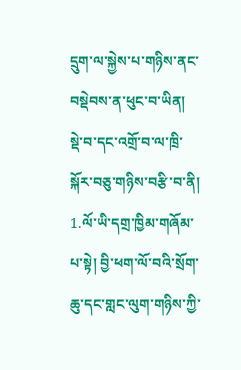དྲུག་ལ་སྐྱེས་པ་གཉིས་ནང་བསྡེབས་ན་ཕུང་བ་ཡིན། སྡེ་བ་དང་འགྲོ་བ་ལ་ཁྲི་སྐོར་བཅུ་གཉིས་བརྩི་བ་ནི།
1.ལོ་ཡི་དགྲ་ཁྱིམ་གཞོམ་པ་སྟེ། བྱི་ཕག་ལོ་བའི་སྲོག་ཆུ་དང་གླང་ལུག་གཉིས་ཀྱི་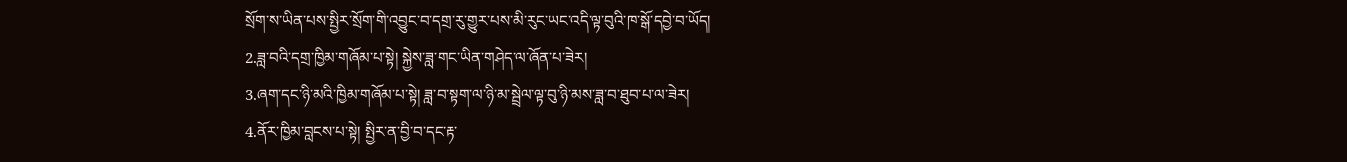སྲོག་ས་ཡིན་པས་སྤྱིར་སྲོག་གི་འབྱུང་བ་དགྲ་རུ་གྱུར་པས་མི་རུང་ཡང་འདི་ལྟ་བུའི་ཁ་སྒོ་དབྱེ་བ་ཡོད།
2.ཟླ་བའི་དགྲ་ཁྱིམ་གཞོམ་པ་སྟེ། སྐྱེས་ཟླ་གང་ཡིན་གཤེད་ལ་ཞོན་པ་ཟེར།
3.ཞག་དང་ཉི་མའི་ཁྱིམ་གཞོམ་པ་སྟེ། ཟླ་བ་སྟག་ལ་ཉི་མ་སྦྲེལ་ལྟ་བུ་ཉི་མས་ཟླ་བ་ཐུབ་པ་ལ་ཟེར།
4.ནོར་ཁྱིམ་བླངས་པ་སྟེ། སྤྱིར་ན་བྱི་བ་དང་རྟ་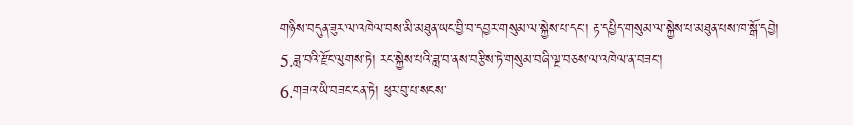གཉིས་བདུན་ཟུར་ལ་འཁེལ་བས་མི་མཐུན་ཡང་བྱི་བ་དབྱར་གསུམ་ལ་སྐྱེས་པ་དང་། རྟ་དཔྱིད་གསུམ་ལ་སྐྱེས་པ་མཐུན་པས་ཁ་སྒོ་དབྱེ།
5.ཟླ་བའི་རྫོང་ལུགས་ཏེ། རང་སྐྱེས་པའི་ཟླ་བ་ནས་བརྩིས་ཏེ་གསུམ་བཞི་ལྔ་བཅས་ལ་འཁེལ་ན་བཟང་།
6.གཟའ་ཡི་བཟང་ངན་ཏེ། ཕུར་བུ་པ་སངས་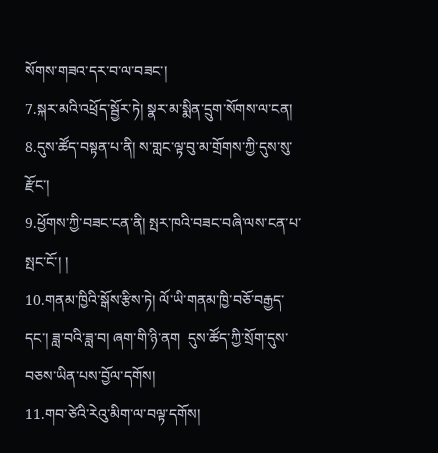སོགས་གཟའ་དར་བ་ལ་བཟང་།
7.སྐར་མའི་འཕྲོད་སྦྱོར་ཏེ། སྣར་མ་སྨིན་དྲུག་སོགས་ལ་ངན།
8.དུས་ཚོད་བསྟན་པ་ནི། ས་གླང་ལྟ་བུ་མ་གྲོགས་ཀྱི་དུས་སུ་རྫོང་།
9.ཕྱོགས་ཀྱི་བཟང་ངན་ནི། སྤར་ཁའི་བཟང་བཞི་ལས་ངན་པ་སྤང་ངོ་། །
10.གནམ་ཁྱིའི་སྒོས་རྩིས་ཏེ། ལོ་ཡི་གནམ་ཁྱི་བཅོ་བརྒྱད་དང་། ཟླ་བའི་ཟླ་བ། ཞག་གི་ཉི་ནག  དུས་ཚོད་ཀྱི་སྲོག་དུས་བཅས་ཡིན་པས་བྱོལ་དགོས།
11.གབ་ཙེའི་རེའུ་མིག་ལ་བལྟ་དགོས།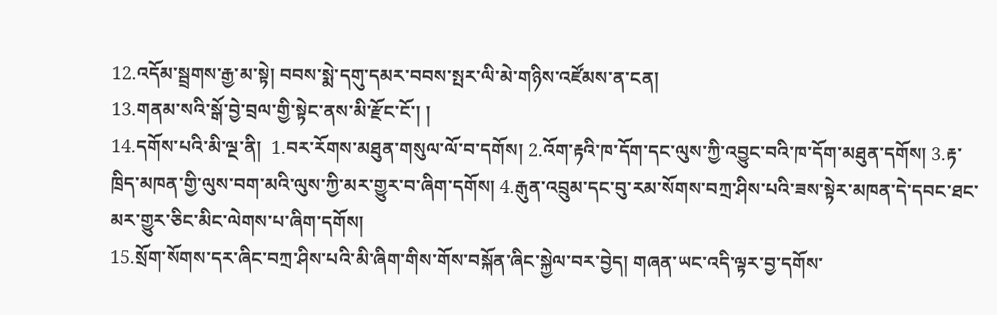12.འདོམ་སྦྲགས་རྒྱ་མ་སྟེ། བབས་སྨེ་དགུ་དམར་བབས་སྤར་ལི་མེ་གཉིས་འཛོམས་ན་ངན།
13.གནམ་སའི་སྒོ་བྱེ་བྲལ་གྱི་སྟེང་ནས་མི་རྫོང་ངོ་། །
14.དགོས་པའི་མི་ལྔ་ནི།  1.བར་རོགས་མཐུན་གསུལ་ལོ་བ་དགོས། 2.འོག་རྟའི་ཁ་དོག་དང་ལུས་ཀྱི་འབྱུང་བའི་ཁ་དོག་མཐུན་དགོས། 3.རྟ་ཁྲིད་མཁན་གྱི་ལུས་བག་མའི་ལུས་ཀྱི་མར་གྱུར་བ་ཞིག་དགོས། 4.རྒུན་འབྲུམ་དང་བུ་རམ་སོགས་བཀྲ་ཤིས་པའི་ཟས་སྟེར་མཁན་དེ་དབང་ཐང་མར་གྱུར་ཅིང་མིང་ལེགས་པ་ཞིག་དགོས།
15.སྲོག་སོགས་དར་ཞིང་བཀྲ་ཤིས་པའི་མི་ཞིག་གིས་གོས་བསྐོན་ཞིང་སྐྱེལ་བར་བྱེད། གཞན་ཡང་འདི་ལྟར་བྱ་དགོས་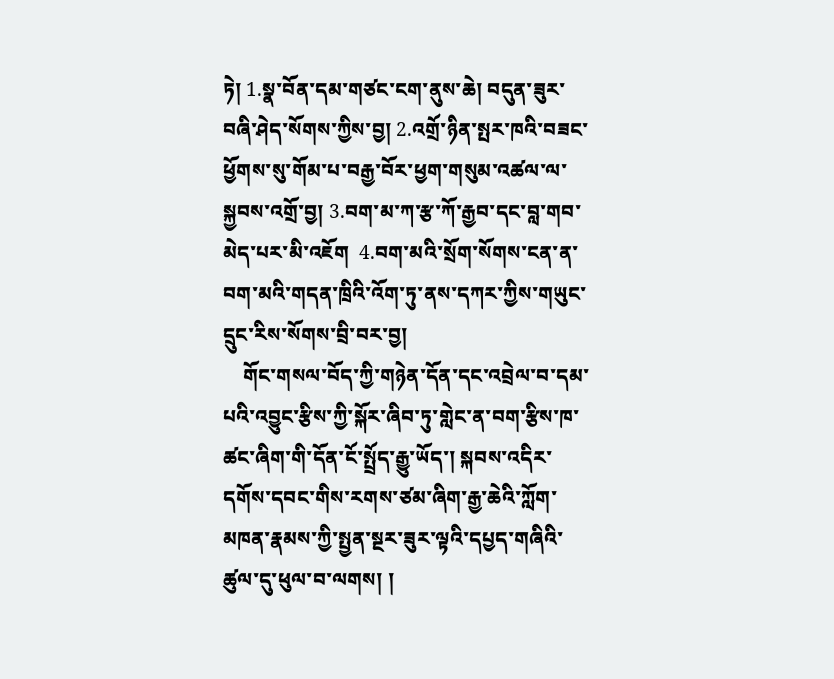ཏེ། 1.སྣ་བོན་དམ་གཙང་ངག་ནུས་ཆེ། བདུན་ཟུར་བཞི་ཤེད་སོགས་ཀྱིས་བྱ། 2.འགྲོ་ཉིན་སྤར་ཁའི་བཟང་ཕྱོགས་སུ་གོམ་པ་བརྒྱ་བོར་ཕྱག་གསུམ་འཚལ་ལ་སྐྱབས་འགྲོ་བྱ། 3.བག་མ་ཀ་རྩ་ཀོ་རྒྱབ་དང་བླ་གབ་མེད་པར་མི་འཇོག  4.བག་མའི་སྲོག་སོགས་ངན་ན་བག་མའི་གདན་ཁྲིའི་འོག་ཏུ་ནས་དཀར་ཀྱིས་གཡུང་དྲུང་རིས་སོགས་བྲི་བར་བྱ།
    གོང་གསལ་བོད་ཀྱི་གཉེན་དོན་དང་འབྲེལ་བ་དམ་པའི་འབྱུང་རྩིས་ཀྱི་སྐོར་ཞིབ་ཏུ་གླེང་ན་བག་རྩིས་ཁ་ཚང་ཞིག་གི་དོན་ངོ་སྤྲོད་རྒྱུ་ཡོད་། སྐབས་འདིར་དགོས་དབང་གིས་རགས་ཙམ་ཞིག་རྒྱ་ཆེའི་ཀློག་མཁན་རྣམས་ཀྱི་སྤྱན་སྔར་ཟུར་ལྟའི་དཔྱད་གཞིའི་ཚུལ་དུ་ཕུལ་བ་ལགས། །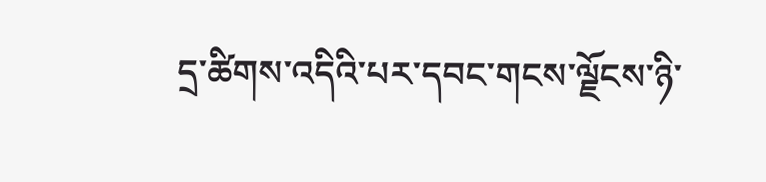དྲ་ཚིགས་འདིའི་པར་དབང་གངས་ལྗོངས་ཉི་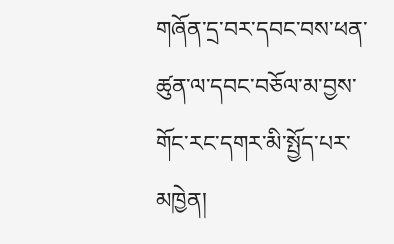གཞོན་དྲ་བར་དབང་བས་ཕན་ཚུན་ལ་དབང་བཅོལ་མ་བྱས་གོང་རང་དགར་མི་སྤྱོད་པར་མཁྱེན།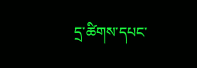དྲ་ཚིགས་དཔང་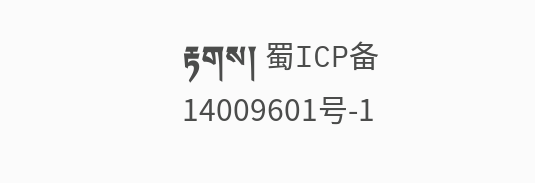རྟགས། 蜀ICP备14009601号-1